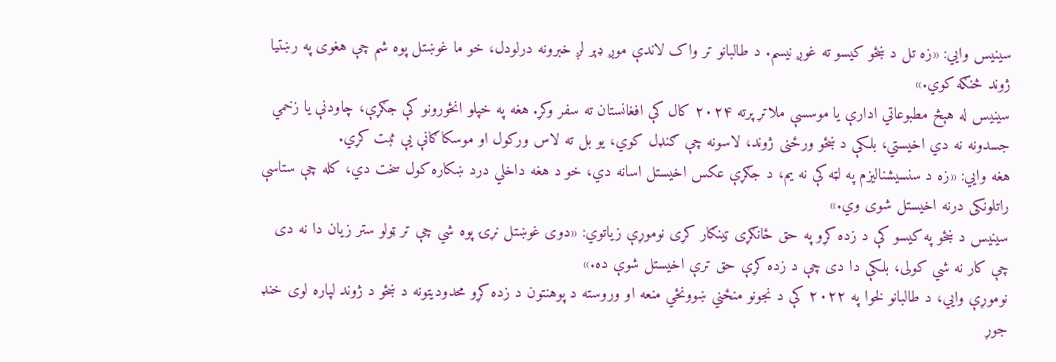سینیس وايي: «زه تل د ښځو کیسو ته غوږ نیسم. د طالبانو تر واک لاندې موږ ډېر لږ خبرونه درلودل، خو ما غوښتل پوه شم چې هغوی په رښتیا ژوند څنګه کوي.»
سینیس له هېڅ مطبوعاتي ادارې یا موسسې ملاتړ پرته ۲۰۲۴ کال کې افغانستان ته سفر وکړ. هغه په خپلو انځورونو کې جګړې، چاودنې یا زخمي جسدونه نه دي اخیستي، بلکې د ښځو ورځنی ژوند، لاسونه چې ګنډل کوي، یو بل ته لاس ورکول او موسکاګانې یې ثبت کړي.
هغه وايي: «زه د سنسیشنالیزم په لټه کې نه یم، د جګړې عکس اخیستل اسانه دي، خو د هغه داخلي درد ښکاره کول سخت دي، کله چې ستاسې راتلونکی درنه اخیستل شوی وي.»
سینیس د ښځو په کیسو کې د زده کړو په حق ځانګړی ټینګار کړی نوموړې زیاتوي: «دوی غوښتل نړۍ پوه شي چې تر ټولو ستر زیان دا نه دی چې کار نه شي کولی، بلکې دا دی چې د زده کړې حق ترې اخیستل شوې ده.»
نوموړې وایي، د طالبانو لخوا په ۲۰۲۲ کې د نجونو منځني ښوونځي منعه او وروسته د پوهنتون د زده کړو محدودیتونه د ښځو د ژوند لپاره لوی خنډ جوړ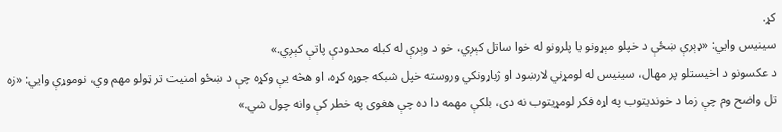کړ.
سینیس وایي: «ډېرې ښځې د خپلو مېړونو یا پلرونو له خوا ساتل کېږي، خو د وېرې له کبله محدودې پاتې کېږي.»
د عکسونو د اخیستلو پر مهال، سینیس له لومړني لارښود او ژباړونکي وروسته خپل شبکه جوړه کړه، او هڅه یې وکړه چې د ښځو امنیت تر ټولو مهم وي، نوموړې وایي: «زه تل واضح وم چې زما د خونديتوب په اړه فکر لومړیتوب نه دی، بلکې مهمه دا ده چې هغوی په خطر کې وانه چول شي.»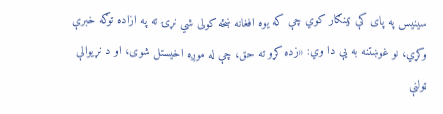سینیس په پای کې ټینګار کوي چې که یوه افغانه ښځه کولی شي نړۍ ته په ازاده توګه خبرې وکړي، نو غوښتنه به یې دا وي: «زده کړو ته حق، چې له موږه اخیستل شوی، او د نړیوالې ټولنې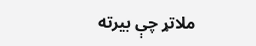ملاتړ چې بیرته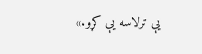یې ترلاسه یې کړو.»